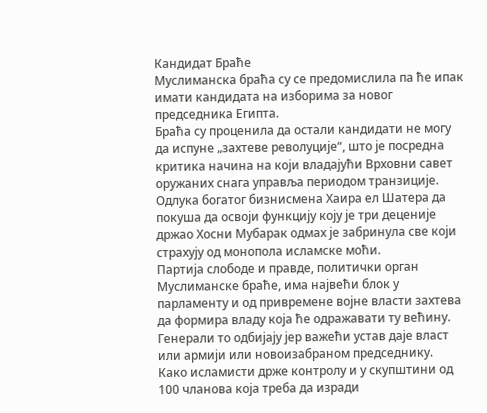Кандидат Браће
Муслиманска браћа су се предомислила па ће ипак имати кандидата на изборима за новог председника Египта.
Браћа су проценила да остали кандидати не могу да испуне „захтеве револуције“, што је посредна критика начина на који владајући Врховни савет оружаних снага управља периодом транзиције.
Одлука богатог бизнисмена Хаира ел Шатера да покуша да освоји функцију коју је три деценије држао Хосни Мубарак одмах је забринула све који страхују од монопола исламске моћи.
Партија слободе и правде, политички орган Муслиманске браће, има највећи блок у парламенту и од привремене војне власти захтева да формира владу која ће одражавати ту већину. Генерали то одбијају јер важећи устав даје власт или армији или новоизабраном председнику.
Како исламисти држе контролу и у скупштини од 100 чланова која треба да изради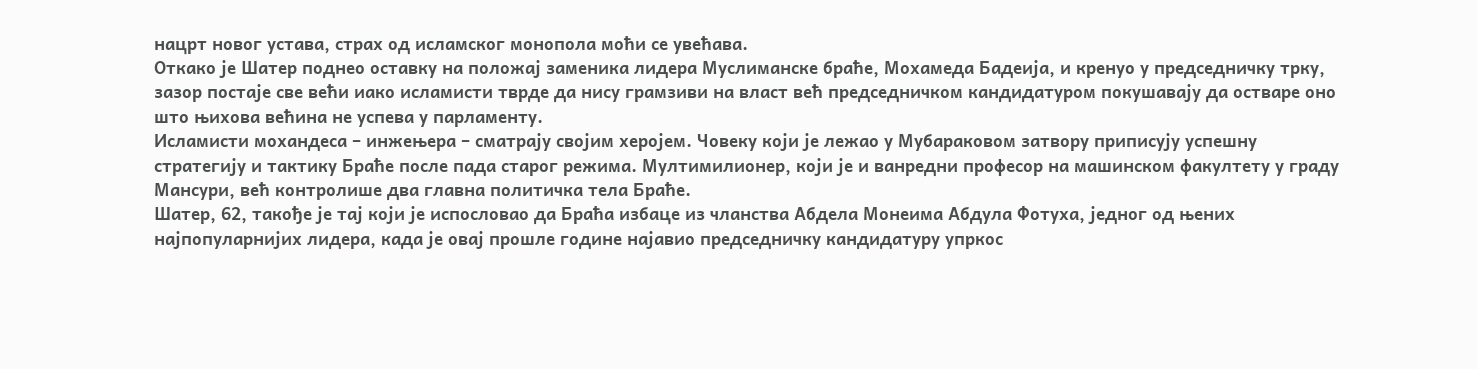нацрт новог устава, страх од исламског монопола моћи се увећава.
Откако је Шатер поднео оставку на положај заменика лидера Муслиманске браће, Мохамеда Бадеија, и кренуо у председничку трку, зазор постаје све већи иако исламисти тврде да нису грамзиви на власт већ председничком кандидатуром покушавају да остваре оно што њихова већина не успева у парламенту.
Исламисти мохандеса – инжењера – сматрају својим херојем. Човеку који је лежао у Мубараковом затвору приписују успешну стратегију и тактику Браће после пада старог режима. Мултимилионер, који је и ванредни професор на машинском факултету у граду Мансури, већ контролише два главна политичка тела Браће.
Шатер, 62, такође је тај који је испословао да Браћа избаце из чланства Абдела Монеима Абдула Фотуха, једног од њених најпопуларнијих лидера, када је овај прошле године најавио председничку кандидатуру упркос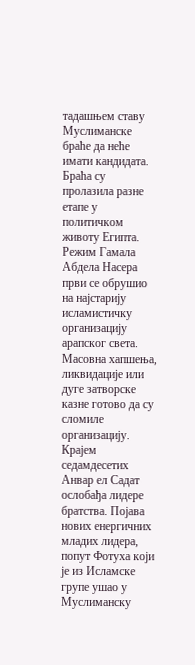тадашњем ставу Муслиманске браће да неће имати кандидата.
Браћа су пролазила разне етапе у политичком животу Египта. Режим Гамала Абдела Насера први се обрушио на најстарију исламистичку организацију арапског света. Масовна хапшења, ликвидације или дуге затворске казне готово да су сломиле организацију.
Крајем седамдесетих Анвар ел Садат ослобађа лидере братства. Појава нових енергичних младих лидера, попут Фотуха који је из Исламске групе ушао у Муслиманску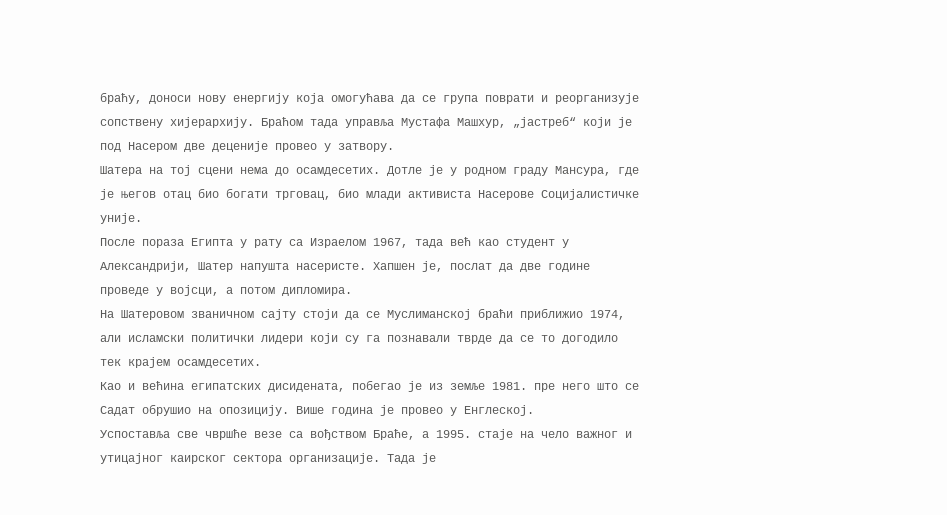браћу, доноси нову енергију која омогућава да се група поврати и реорганизује сопствену хијерархију. Браћом тада управља Мустафа Машхур, „јастреб“ који је под Насером две деценије провео у затвору.
Шатера на тој сцени нема до осамдесетих. Дотле је у родном граду Мансура, где је његов отац био богати трговац, био млади активиста Насерове Социјалистичке уније.
После пораза Египта у рату са Израелом 1967, тада већ као студент у Александрији, Шатер напушта насеристе. Хапшен је, послат да две године проведе у војсци, а потом дипломира.
На Шатеровом званичном сајту стоји да се Муслиманској браћи приближио 1974, али исламски политички лидери који су га познавали тврде да се то догодило тек крајем осамдесетих.
Као и већина египатских дисидената, побегао је из земље 1981. пре него што се Садат обрушио на опозицију. Више година је провео у Енглеској.
Успоставља све чвршће везе са вођством Браће, а 1995. стаје на чело важног и утицајног каирског сектора организације. Тада је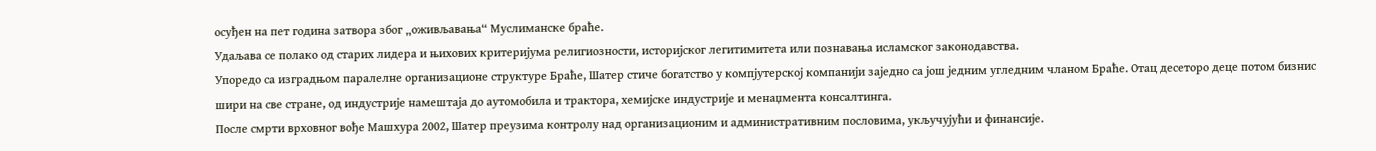осуђен на пет година затвора због „оживљавања“ Муслиманске браће.
Удаљава се полако од старих лидера и њихових критеријума религиозности, историјског легитимитета или познавања исламског законодавства.
Упоредо са изградњом паралелне организационе структуре Браће, Шатер стиче богатство у компјутерској компанији заједно са још једним угледним чланом Браће. Отац десеторо деце потом бизнис шири на све стране, од индустрије намештаја до аутомобила и трактора, хемијске индустрије и менаџмента консалтинга.
После смрти врховног вође Машхура 2002, Шатер преузима контролу над организационим и административним пословима, укључујући и финансије.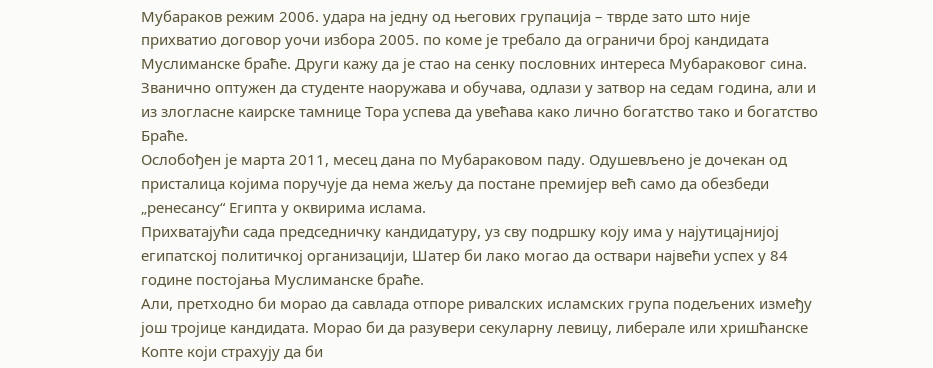Мубараков режим 2006. удара на једну од његових групација – тврде зато што није прихватио договор уочи избора 2005. по коме је требало да ограничи број кандидата Муслиманске браће. Други кажу да је стао на сенку пословних интереса Мубараковог сина.
Званично оптужен да студенте наоружава и обучава, одлази у затвор на седам година, али и из злогласне каирске тамнице Тора успева да увећава како лично богатство тако и богатство Браће.
Ослобођен је марта 2011, месец дана по Мубараковом паду. Одушевљено је дочекан од присталица којима поручује да нема жељу да постане премијер већ само да обезбеди „ренесансу“ Египта у оквирима ислама.
Прихватајући сада председничку кандидатуру, уз сву подршку коју има у најутицајнијој египатској политичкој организацији, Шатер би лако могао да оствари највећи успех у 84 године постојања Муслиманске браће.
Али, претходно би морао да савлада отпоре ривалских исламских група подељених између још тројице кандидата. Морао би да разувери секуларну левицу, либерале или хришћанске Копте који страхују да би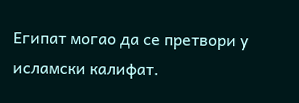Египат могао да се претвори у исламски калифат.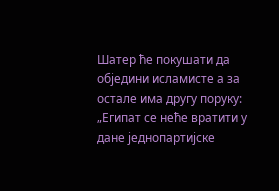Шатер ће покушати да обједини исламисте а за остале има другу поруку: „Египат се неће вратити у дане једнопартијске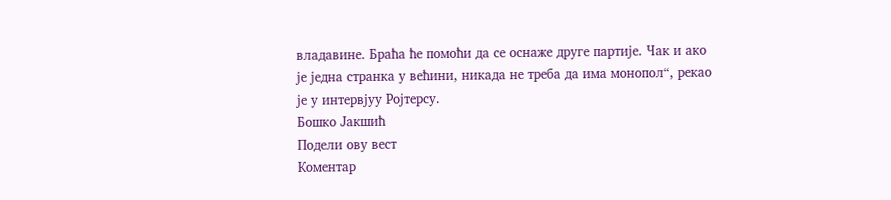владавине. Браћа ће помоћи да се оснаже друге партије. Чак и ако је једна странка у већини, никада не треба да има монопол“, рекао је у интервјуу Ројтерсу.
Бошко Јакшић
Подели ову вест
Комeнтар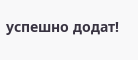успeшно додат!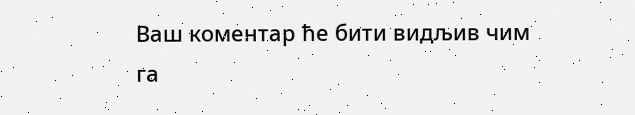Ваш комeнтар ћe бити видљив чим га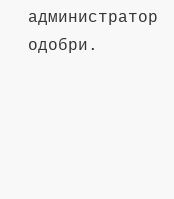администратор одобри.